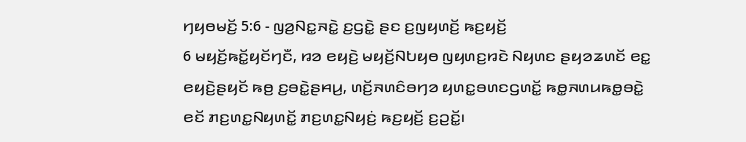ꤚꤟꤥꤗꤢꤩ꤬ 5:6 - ꤜꤤ꤬ꤡꤢ꤭ꤏꤢꤧ꤭ ꤢ꤬ꤞꤢꤧ꤭ ꤔꤢ ꤢ꤬ꤜꤟꤛꤢꤩ꤬ ꤒꤢ꤬ꤟꤢꤩ꤬
6 ꤗꤟꤢꤩ꤬ꤒꤢꤩ꤭ꤟꤢꤩꤚꤢꤪ, ꤙꤤ ꤕꤟꤢꤧ꤬ ꤗꤟꤢꤩ꤬ꤡꤝꤟꤥ ꤜꤟꤛꤢ꤬ꤙꤢꤧ ꤡꤟꤛꤢ ꤔꤟꤤꤘꤛꤢꤩ ꤕꤢ꤭ ꤕꤟꤢꤧ꤬ꤔꤟꤢꤩ ꤒꤥ꤬ ꤢ꤬ꤋꤢꤧ꤭ꤔꤌꤣ꤬, ꤛꤢꤩ꤬ꤏꤛꤢꤨꤋꤚꤤ ꤟꤛꤢ꤭ꤋꤛꤢꤞꤛꤢꤩ꤭ ꤒꤥ꤭ꤏꤛꤣꤒꤥ꤭ꤋꤢꤧ꤭ ꤕꤢꤩ ꤊꤢ꤬ꤛꤢ꤭ꤡꤟꤛꤢꤩ꤭ ꤊꤢ꤬ꤛꤢ꤭ꤡꤟꤢꤦ꤬ ꤒꤢ꤬ꤟꤢꤩ꤬ ꤢ꤬ꤑꤢꤩ꤭꤯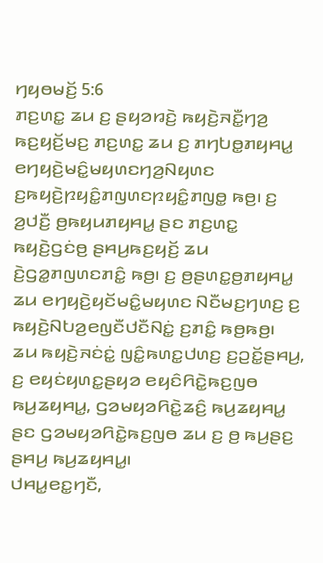ꤚꤟꤥꤗꤢꤩ꤬ 5:6
ꤊꤢ꤬ꤛꤢ꤭ ꤘꤣ ꤢ꤬ ꤔꤟꤤꤙꤢꤧ꤬ ꤒꤟꤢꤧ꤬ꤏꤢꤪ꤭ꤚꤤ꤬ ꤒꤢ꤬ꤟꤢꤩ꤬ꤗꤢ꤬ ꤊꤢ꤬ꤛꤢ꤭ ꤘꤣ ꤢ꤬ ꤊꤚꤝꤥ꤭ꤊꤟꤌꤣ꤭ ꤕꤚꤟꤢꤧ꤬ꤗꤢꤨ꤭ꤗꤟꤛꤢꤚꤤ꤬ꤡꤟꤛꤢ ꤢ꤬ꤒꤟꤢꤧ꤬ꤐꤟꤢꤨ꤭ꤊꤜꤛꤢꤐꤟꤢꤨ꤭ꤊꤜꤥ꤭ ꤒꤥ꤬꤯ ꤢ꤬ ꤤ꤬ꤓꤢꤪ꤬ ꤥ꤬ꤒꤟꤣꤊꤟꤌꤣ꤭ ꤔꤢ ꤊꤢ꤬ꤛꤢ꤭ ꤒꤟꤢꤧ꤬ꤞꤢꤦꤥ꤬ ꤔꤌꤣ꤬ꤒꤢ꤬ꤟꤢꤩ꤬ ꤘꤣ ꤢꤧ꤬ꤞꤤ꤭ꤊꤜꤛꤢꤊꤢꤨ꤭ ꤒꤥ꤬꤯ ꤢ꤬ ꤥ꤬ꤔꤛꤢ꤭ꤥ꤬ꤊꤟꤌꤣ꤭ ꤘꤣ ꤕꤚꤟꤢꤧ꤬ꤟꤢꤩꤗꤢꤨ꤭ꤗꤟꤛꤢ ꤡꤢꤪꤗꤢ꤬ꤚꤛꤢ꤬ ꤢ꤬ ꤒꤟꤢꤧ꤬ꤡꤝꤤ꤬ꤕꤜꤢꤪꤓꤢꤪꤡꤢꤦ꤭ ꤢ꤬ꤊꤢꤨ꤭ ꤒꤥ꤬ꤒꤥ꤬꤯
ꤘꤣ ꤒꤟꤢꤧ꤬ꤏꤢꤦꤢꤦ꤭ ꤜꤢꤨ꤭ꤒꤛꤢ꤭ꤓꤛꤢ꤬ ꤢ꤬ꤑꤢꤩ꤭ꤔꤌꤣ꤬, ꤢ꤬ ꤕꤟꤢꤦꤟꤛꤢ꤭ꤔꤟꤤ ꤕꤟꤢꤨꤖꤢꤧ꤭ꤒꤢ꤬ꤜꤥ ꤒꤣ꤬ꤘꤟꤌꤣ꤭, ꤞꤤꤗꤟꤤꤖꤢꤧ꤭ꤘꤢꤨ꤬ ꤒꤣ꤬ꤘꤟꤌꤣ꤭ ꤔꤢ ꤞꤤꤗꤟꤤꤖꤢꤧ꤭ꤒꤢ꤬ꤜꤥ ꤘꤣ ꤢ꤬ ꤥ꤬ ꤒꤣ꤬ꤔꤢ꤬ ꤔꤌꤣ꤬ ꤒꤣ꤬ꤘꤟꤌꤣ꤭꤯
ꤓꤌꤣ꤭ꤕꤢ꤭ꤚꤢꤪ,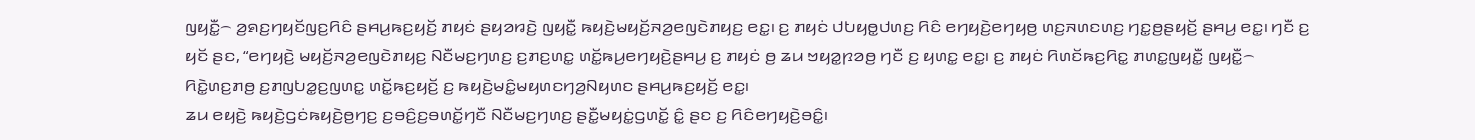ꤜꤟꤢꤪ꤭꤮ ꤤ꤬ꤎꤢ꤬ꤚꤟꤢꤩꤜꤢ꤬ꤖꤢꤨ ꤔꤌꤣ꤬ꤒꤢ꤬ꤟꤢꤩ꤬ ꤊꤟꤢꤦ ꤔꤟꤤꤙꤢꤧ꤬ ꤜꤟꤢꤪ꤭ ꤒꤟꤢꤧ꤬ꤗꤟꤢꤩ꤬ꤏꤤ꤬ꤕꤜꤢꤧꤊꤟꤢ꤬ ꤕꤢ꤭꤯ ꤢ꤬ ꤊꤟꤢꤦ ꤓꤝꤟꤥ꤭ꤓꤛꤢ꤬ ꤖꤢꤨ ꤕꤚꤟꤢꤧ꤬ꤕꤚꤟꤥ꤬ ꤛꤢ꤬ꤏꤛꤢꤛꤢ꤬ ꤚꤢ꤭ꤥ꤬ꤔꤟꤢꤩ꤬ ꤔꤌꤣ꤬ ꤕꤢ꤭꤯ ꤚꤢꤪ ꤢ꤬ ꤟꤢꤩ ꤔꤢ, “ꤕꤚꤟꤢꤧ꤬ ꤗꤟꤢꤩ꤬ꤏꤤ꤬ꤕꤜꤢꤧꤊꤟꤢ꤬ ꤡꤢꤪꤗꤢ꤬ꤚꤛꤢ꤬ ꤢ꤬ꤊꤢ꤬ꤛꤢ꤭ ꤛꤢꤩ꤭ꤒꤣ꤬ꤕꤚꤟꤢꤧ꤬ꤔꤌꤣ꤬ ꤢ꤬ ꤊꤟꤢꤦ ꤥ꤬ ꤘꤣ ꤠꤟꤤ꤭ꤐꤤꤥ꤬ ꤚꤢꤪ ꤢ꤬ ꤟꤛꤢ꤭ ꤕꤢ꤭꤯ ꤢ꤬ ꤊꤟꤢꤦ ꤖꤛꤢꤩꤒꤢ꤬ꤖꤢ꤭ ꤊꤛꤢ꤭ꤜꤟꤢꤪ꤭ ꤜꤟꤢꤪ꤭꤮ ꤖꤢꤧ꤭ꤛꤢ꤬ꤊꤥ꤬ ꤢ꤬ꤊꤜꤝꤤ꤭ꤢ꤬ꤜꤛꤢ꤭ ꤛꤢꤩ꤭ꤒꤢ꤬ꤟꤢꤩ꤬ ꤢ꤬ ꤒꤟꤢꤧ꤬ꤗꤢꤨ꤭ꤗꤟꤛꤢꤚꤤ꤬ꤡꤟꤛꤢ ꤔꤌꤣ꤬ꤒꤢ꤬ꤟꤢꤩ꤬ ꤕꤢ꤭꤯
ꤘꤣ ꤕꤟꤢꤧ꤬ ꤒꤟꤢꤧ꤬ꤞꤢꤦꤒꤟꤢꤧ꤬ꤥ꤬ꤚꤢ꤬ ꤢ꤬ꤋꤢꤨ꤬ꤢ꤬ꤋꤛꤢꤩ꤭ꤚꤢꤪ ꤡꤢꤪꤗꤢ꤬ꤚꤛꤢ꤬ ꤔꤢꤪ꤭ꤗꤟꤢꤦ꤭ꤞꤛꤢꤩ꤭ ꤢꤨ꤭ ꤔꤢ ꤢ꤬ ꤖꤢꤨꤕꤚꤟꤢꤧ꤬ꤋꤢꤨ꤭꤯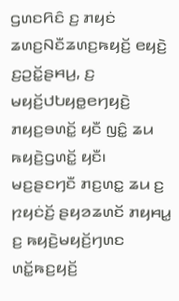ꤞꤛꤢꤖꤢꤨ ꤢ꤬ ꤊꤟꤢꤦ ꤘꤛꤢ꤬ꤡꤢꤪꤘꤛꤢ꤬ꤒꤟꤢꤩ꤬ ꤕꤟꤢꤧ꤬ ꤢ꤬ꤑꤢꤩ꤭ꤔꤌꤣ꤬, ꤢ꤬ ꤗꤟꤢꤩ꤬ꤓꤝꤟꤥ꤭ꤕꤚꤟꤢꤧ꤬ ꤊꤟꤢ꤬ꤋꤛꤢꤩ꤭ ꤟꤢꤪ ꤜꤢꤨ꤭ ꤘꤣ ꤒꤟꤢꤧ꤬ꤞꤛꤢꤩ꤭ ꤟꤢꤪ꤯
ꤗꤢ꤬ꤔꤢꤚꤢꤪ ꤊꤢ꤬ꤛꤢ꤭ ꤘꤣ ꤢ꤬ ꤐꤟꤢꤦꤢꤩ꤬ ꤔꤟꤤꤘꤛꤢꤩ ꤊꤟꤌꤣ꤭ ꤢ꤬ ꤒꤟꤢꤧ꤬ꤗꤟꤢꤩ꤬ꤚꤛꤢ ꤛꤢꤩ꤭ꤒꤢ꤬ꤟꤢꤩ꤬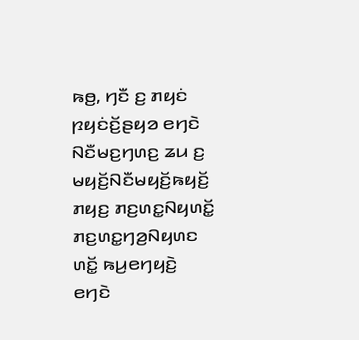ꤒꤥ꤬, ꤚꤢꤪ ꤢ꤬ ꤊꤟꤢꤦ ꤐꤟꤢꤦꤢꤩ꤬ꤔꤟꤤ ꤕꤚꤢꤧ ꤡꤢꤪꤗꤢ꤬ꤚꤛꤢ꤬ ꤘꤣ ꤢ꤬ ꤗꤟꤢꤩ꤬ꤡꤢꤪꤗꤟꤢꤩ꤬ꤒꤟꤢꤩ꤬ ꤊꤟꤢ꤬ ꤊꤢ꤬ꤛꤢ꤭ꤡꤟꤛꤢꤩ꤭ ꤊꤢ꤬ꤛꤢ꤭ꤚꤤ꤬ꤡꤟꤛꤢ ꤛꤢꤩ꤭ ꤒꤣ꤬ꤕꤚꤟꤢꤧ꤬ ꤕꤚꤢꤧ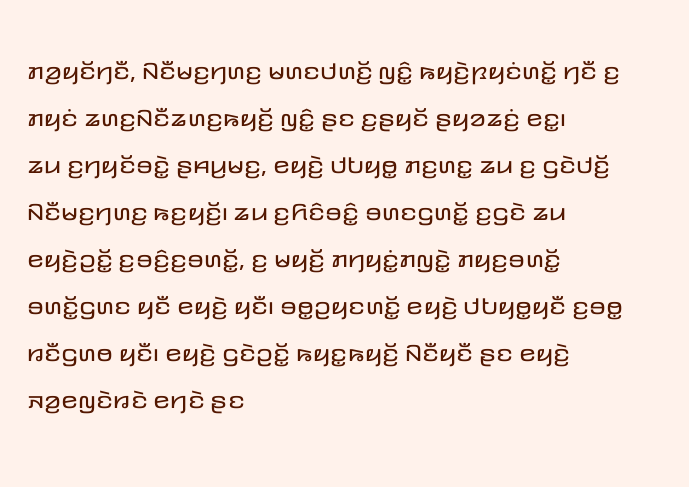ꤊꤤ꤬ꤟꤢꤩꤚꤢꤪ, ꤡꤢꤪꤗꤢ꤬ꤚꤛꤢ꤬ ꤗꤛꤢꤓꤛꤢꤩ꤬ ꤜꤢꤨ꤭ ꤒꤟꤢꤧ꤬ꤐꤟꤢꤦꤛꤢꤩ꤭ ꤚꤢꤪ ꤢ꤬ ꤊꤟꤢꤦ ꤘꤛꤢ꤬ꤡꤢꤪꤘꤛꤢ꤬ꤒꤟꤢꤩ꤬ ꤜꤢꤨ꤭ ꤔꤢ ꤢ꤬ꤔꤟꤢꤩ ꤔꤟꤤꤘꤢꤦ꤬ ꤕꤢ꤭꤯
ꤘꤣ ꤢ꤬ꤚꤟꤢꤩꤋꤢꤧ꤭ ꤔꤌꤣ꤬ꤗꤢ꤬, ꤕꤟꤢꤧ꤬ ꤓꤝꤟꤥ꤭ ꤊꤢ꤬ꤛꤢ꤭ ꤘꤣ ꤢ꤬ ꤞꤢꤧꤓꤢꤩ꤬ ꤡꤢꤪꤗꤢ꤬ꤚꤛꤢ꤬ ꤒꤢ꤬ꤟꤢꤩ꤬꤯ ꤘꤣ ꤢ꤬ꤖꤢꤨꤋꤢꤨ꤭ ꤋꤛꤢꤞꤛꤢꤩ꤭ ꤢ꤬ꤞꤢꤧ ꤘꤣ ꤕꤟꤢꤧ꤬ꤑꤢꤩ꤭ ꤢ꤬ꤋꤢꤨ꤬ꤢ꤬ꤋꤛꤢꤩ꤭, ꤢ꤬ ꤗꤟꤢꤩ꤬ ꤊꤚꤟꤢꤦ꤭ꤊꤜꤢꤧ꤭ ꤊꤟꤢ꤬ꤋꤛꤢꤩ꤭ ꤋꤛꤢꤩ꤭ꤞꤛꤢ ꤟꤢꤪ ꤕꤟꤢꤧ꤬ ꤟꤢꤪ꤯ ꤋꤥ꤭ꤑꤟꤢꤛꤢꤩ꤭ ꤕꤟꤢꤧ꤬ ꤓꤝꤟꤥ꤭ꤟꤢꤪ ꤢ꤬ꤋꤥ꤭ ꤙꤢꤪꤞꤛꤥ ꤟꤢꤪ꤯ ꤕꤟꤢꤧ꤬ ꤞꤢꤧꤑꤢꤩ꤭ ꤒꤟꤢ꤭ꤒꤟꤢꤩ꤬ ꤡꤢꤪꤟꤢꤪ ꤔꤢ ꤕꤟꤢꤧ꤬ ꤏꤤ꤬ꤕꤜꤢꤧꤙꤢꤧ ꤕꤚꤢꤧ ꤔꤢ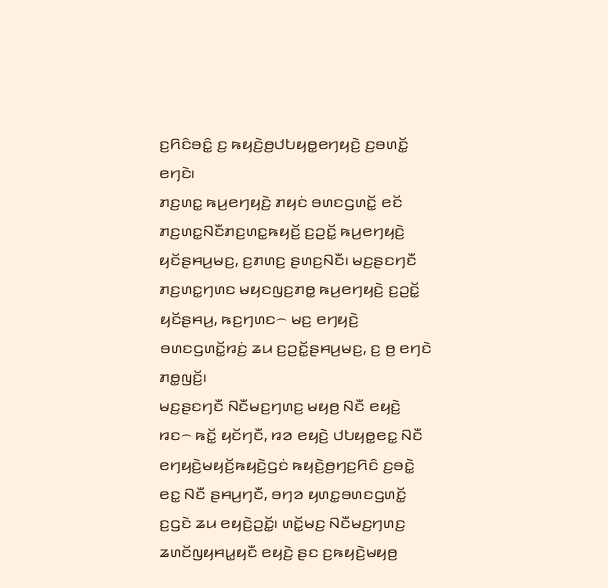ꤢ꤬ꤖꤢꤨꤋꤢꤨ꤭ ꤢ꤬ ꤒꤟꤢꤧ꤬ꤥ꤬ꤓꤝꤟꤥ꤭ꤕꤚꤟꤢꤧ꤬ ꤢ꤬ꤋꤛꤢꤩ꤭ ꤕꤚꤢꤧ꤯
ꤊꤢ꤬ꤛꤢ꤭ ꤒꤣ꤬ꤕꤚꤟꤢꤧ꤬ ꤊꤟꤢꤦ ꤋꤛꤢꤞꤛꤢꤩ꤭ ꤕꤢꤩ ꤊꤢ꤬ꤛꤢ꤭ꤡꤢꤪꤊꤢ꤬ꤛꤢ꤭ꤒꤟꤢꤩ꤬ ꤢ꤬ꤑꤢꤩ꤭ ꤒꤣ꤬ꤕꤚꤟꤢꤧ꤬ ꤟꤢꤩꤔꤌꤣ꤬ꤗꤢ꤬, ꤢ꤬ꤊꤛꤢ꤬ ꤔꤛꤢ꤬ꤡꤢꤪ꤯ ꤗꤢ꤬ꤔꤢꤚꤢꤪ ꤊꤢ꤬ꤛꤢ꤭ꤚꤛꤢ ꤗꤟꤢꤜꤢ꤬ꤊꤥ꤭ ꤒꤣ꤬ꤕꤚꤟꤢꤧ꤬ ꤢ꤬ꤑꤢꤩ꤭ ꤟꤢꤩꤔꤌꤣ꤬, ꤒꤢ꤬ꤚꤛꤢ꤮ ꤗꤢ꤬ ꤕꤚꤟꤢꤧ꤬ ꤋꤛꤢꤞꤛꤢꤩ꤭ꤙꤢꤦ꤬ ꤘꤣ ꤢ꤬ꤑꤢꤩ꤭ꤔꤌꤣ꤬ꤗꤢ꤬, ꤢ꤬ ꤥ꤬ ꤕꤚꤢꤧ ꤊꤥ꤭ꤜꤢꤩ꤬꤯
ꤗꤢ꤬ꤔꤢꤚꤢꤪ ꤡꤢꤪꤗꤢ꤬ꤚꤛꤢ꤬ ꤗꤟꤥ꤬ ꤡꤢꤪ ꤕꤟꤢꤧ꤬ ꤙꤢ꤮ ꤒꤢꤩ꤭ ꤟꤢꤩꤚꤢꤪ, ꤙꤤ ꤕꤟꤢꤧ꤬ ꤓꤝꤟꤥ꤭ꤕꤢ꤭ ꤡꤢꤪ ꤕꤚꤟꤢꤧ꤬ꤗꤟꤢꤩ꤬ꤒꤟꤢꤧ꤬ꤞꤢꤦ ꤒꤟꤢꤧ꤬ꤥ꤬ꤚꤢ꤬ꤖꤢꤨ ꤢ꤬ꤋꤢꤧ꤭ ꤕꤢ꤭ ꤡꤢꤪ ꤔꤌꤣ꤬ꤚꤢꤪ, ꤋꤚꤤ ꤟꤛꤢ꤭ꤋꤛꤢꤞꤛꤢꤩ꤭ ꤢ꤬ꤞꤢꤧ ꤘꤣ ꤕꤟꤢꤧ꤬ꤑꤢꤩ꤭꤯ ꤛꤢꤩ꤭ꤗꤢ꤬ ꤡꤢꤪꤗꤢ꤬ꤚꤛꤢ꤬ ꤘꤛꤢꤩꤜꤟꤌꤣ꤭ꤟꤢꤪ ꤕꤟꤢꤧ꤬ ꤔꤢ ꤢ꤬ꤒꤟꤢꤧ꤬ꤗꤟꤥ꤬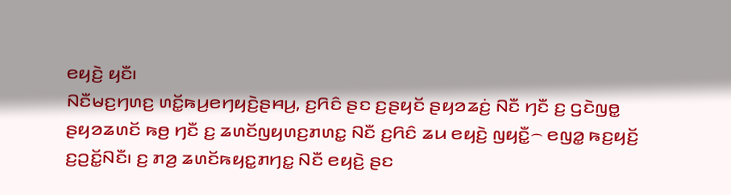ꤕꤟꤢꤧ꤬ ꤟꤢꤪ꤯
ꤡꤢꤪꤗꤢ꤬ꤚꤛꤢ꤬ ꤛꤢꤩ꤭ꤒꤣ꤬ꤕꤚꤟꤢꤧ꤬ꤔꤌꤣ꤬, ꤢ꤬ꤖꤢꤨ ꤔꤢ ꤢ꤬ꤔꤟꤢꤩ ꤔꤟꤤꤘꤢꤦ꤬ ꤡꤢꤪ ꤚꤢꤪ ꤢ꤬ ꤞꤢꤧꤜꤥ꤭ ꤔꤟꤤꤘꤛꤢꤩ ꤒꤥ꤬ ꤚꤢꤪ ꤢ꤬ ꤘꤛꤢꤩꤜꤟꤛꤢ꤬ꤊꤛꤢ꤭ ꤡꤢꤪ ꤢ꤬ꤖꤢꤨ ꤘꤣ ꤕꤟꤢꤧ꤬ ꤜꤟꤢꤪ꤭꤮ ꤕꤜꤤ꤭ ꤒꤢ꤬ꤟꤢꤩ꤬ ꤢ꤬ꤑꤢꤩ꤭ꤡꤢꤪ꤯ ꤢ꤬ ꤊꤤ꤬ ꤘꤛꤢꤩꤒꤟꤢ꤭ꤊꤚꤢ꤭ ꤡꤢꤪ ꤕꤟꤢꤧ꤬ ꤔꤢ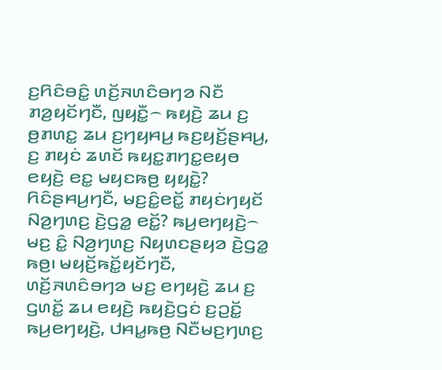ꤢ꤬ꤖꤢꤨꤋꤢꤨ꤭ ꤛꤢꤩ꤬ꤏꤛꤢꤨꤋꤚꤤ ꤡꤢꤪ ꤊꤤ꤬ꤟꤢꤩꤚꤢꤪ, ꤜꤟꤢꤪ꤭꤮ ꤒꤟꤢꤧ꤬ ꤘꤣ ꤢ꤬ ꤥ꤬ꤊꤛꤢ꤭ ꤘꤣ ꤢ꤬ꤚꤟꤌꤣ꤬ ꤒꤢ꤬ꤟꤢꤩ꤬ꤔꤌꤣ꤬, ꤢ꤬ ꤊꤟꤢꤦ ꤘꤛꤢꤩ ꤒꤟꤢ꤭ꤊꤚꤢ꤭ꤕꤟꤥ ꤕꤟꤢꤧ꤬ ꤕꤢ꤭ ꤗꤟꤢꤒꤥ꤬ ꤟꤟꤢꤧ꤭?
ꤖꤢꤨꤔꤌꤣ꤬ꤚꤢꤪ, ꤗꤢ꤬ꤢꤨ꤭ꤕꤢꤩ꤭ ꤊꤟꤢꤦꤚꤟꤢꤩ ꤡꤤ꤬ꤚꤛꤢ꤬ ꤢꤧ꤬ꤞꤤ꤭ ꤕꤢꤩ꤭? ꤒꤣ꤬ꤕꤚꤟꤢꤧ꤬꤮ ꤗꤢ꤬ ꤢꤨ꤭ ꤡꤤ꤬ꤚꤛꤢ꤬ ꤡꤟꤛꤢꤔꤟꤤ ꤢꤧ꤬ꤞꤤ꤭ ꤒꤥ꤬꤯ ꤗꤟꤢꤩ꤬ꤒꤢꤩ꤭ꤟꤢꤩꤚꤢꤪ, ꤛꤢꤩ꤬ꤏꤛꤢꤨꤋꤚꤤ ꤗꤢ꤬ ꤕꤚꤟꤢꤧ꤬ ꤘꤣ ꤢ꤬ ꤞꤛꤢꤩ꤭ ꤘꤣ ꤕꤟꤢꤧ꤬ ꤒꤟꤢꤧ꤬ꤞꤢꤦ ꤢ꤬ꤑꤢꤩ꤭ ꤒꤣ꤬ꤕꤚꤟꤢꤧ꤬, ꤓꤌꤣ꤭ꤒꤥ꤬ ꤡꤢꤪꤗꤢ꤬ꤚꤛꤢ꤬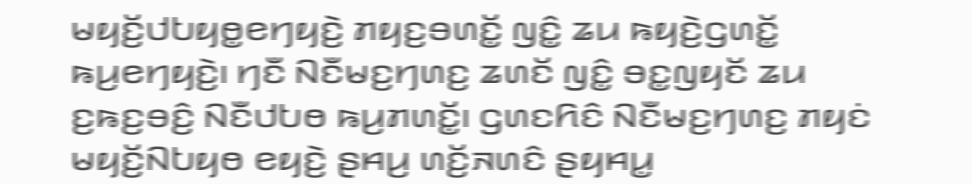ꤗꤟꤢꤩ꤬ꤓꤝꤟꤥ꤭ꤕꤚꤟꤢꤧ꤬ ꤊꤟꤢ꤬ꤋꤛꤢꤩ꤭ ꤜꤢꤨ꤭ ꤘꤣ ꤒꤟꤢꤧ꤬ꤞꤛꤢꤩ꤭ ꤒꤣ꤬ꤕꤚꤟꤢꤧ꤬꤯ ꤚꤢꤪ ꤡꤢꤪꤗꤢ꤬ꤚꤛꤢ꤬ ꤘꤛꤢꤩ ꤜꤢꤨ꤭ ꤋꤢ꤭ꤜꤟꤢꤩ ꤘꤣ ꤢ꤬ꤒꤢ꤬ꤋꤢꤨ꤬ ꤡꤢꤪꤓꤝꤥ ꤒꤣ꤬ꤊꤛꤢꤩ꤭꤯ ꤞꤛꤢꤖꤢꤨ ꤡꤢꤪꤗꤢ꤬ꤚꤛꤢ꤬ ꤊꤟꤢꤦ ꤗꤟꤢꤩ꤬ꤡꤝꤟꤥ ꤕꤟꤢꤧ꤬ ꤔꤌꤣ꤬ ꤛꤢꤩ꤬ꤏꤛꤢꤨ ꤔꤟꤌꤣ꤭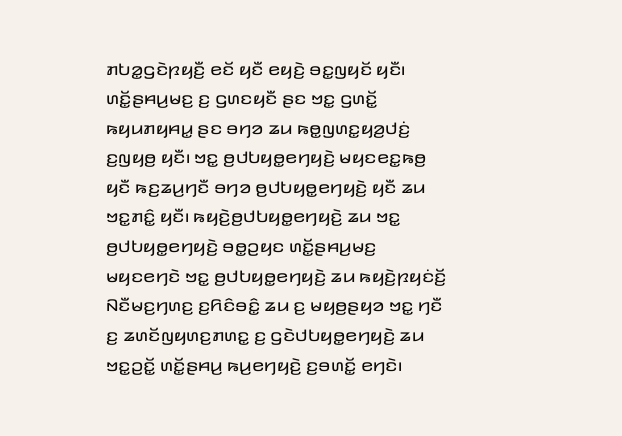ꤊꤝꤤ꤭ꤞꤢꤧꤐꤟꤢꤪ꤬ ꤕꤢꤩ ꤟꤢꤪ ꤕꤟꤢꤧ꤬ ꤋꤢ꤭ꤜꤟꤢꤩ ꤟꤢꤪ꤯
ꤛꤢꤩ꤭ꤔꤌꤣ꤬ꤗꤢ꤬ ꤢ꤬ ꤞꤛꤢꤟꤢꤪ ꤔꤢ ꤠꤢ꤭ ꤞꤛꤢꤩ꤭ ꤒꤟꤣꤊꤟꤌꤣ꤭ ꤔꤢ ꤋꤚꤤ ꤘꤣ ꤒꤥ꤭ꤜꤛꤢ꤭ꤟꤤ꤬ꤓꤢꤦ꤬ ꤢ꤬ꤜꤟꤥ꤬ ꤟꤢꤪ꤯ ꤠꤢ꤭ ꤥ꤬ꤓꤝꤟꤥ꤭ꤕꤚꤟꤢꤧ꤬ ꤗꤟꤢꤕꤢ꤭ꤒꤥ꤬ ꤟꤢꤪ ꤒꤢ꤬ꤘꤣ꤬ꤚꤢꤪ ꤋꤚꤤ ꤥ꤬ꤓꤝꤟꤥ꤭ꤕꤚꤟꤢꤧ꤬ ꤟꤢꤪ ꤘꤣ ꤠꤢ꤭ꤊꤢꤨ꤭ ꤟꤢꤪ꤯ ꤒꤟꤢꤧ꤬ꤥ꤬ꤓꤝꤟꤥ꤭ꤕꤚꤟꤢꤧ꤬ ꤘꤣ ꤠꤢ꤭ ꤥ꤬ꤓꤝꤟꤥ꤭ꤕꤚꤟꤢꤧ꤬ ꤋꤥ꤭ꤑꤟꤢ ꤛꤢꤩ꤭ꤔꤌꤣ꤬ꤗꤢ꤬ ꤗꤟꤢꤕꤚꤢꤧ ꤠꤢ꤭ ꤥ꤬ꤓꤝꤟꤥ꤭ꤕꤚꤟꤢꤧ꤬ ꤘꤣ ꤒꤟꤢꤧ꤬ꤐꤟꤢꤦꤢꤩ꤬ ꤡꤢꤪꤗꤢ꤬ꤚꤛꤢ꤬ ꤢ꤬ꤖꤢꤨꤋꤢꤨ꤭ ꤘꤣ ꤢ꤬ ꤗꤟꤥ꤬ꤔꤟꤤ ꤠꤢ꤭ ꤚꤢꤪ ꤢ꤬ ꤘꤛꤢꤩꤜꤟꤛꤢ꤬ꤊꤛꤢ꤭ ꤢ꤬ ꤞꤢꤧꤓꤝꤟꤥ꤭ꤕꤚꤟꤢꤧ꤬ ꤘꤣ ꤠꤢ꤭ꤑꤢꤩ꤭ ꤛꤢꤩ꤭ꤔꤌꤣ꤬ ꤒꤣ꤬ꤕꤚꤟꤢꤧ꤬ ꤢ꤬ꤋꤛꤢꤩ꤭ ꤕꤚꤢꤧ꤯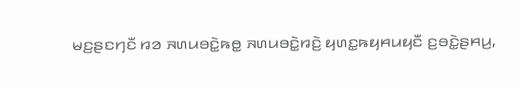ꤗꤢ꤬ꤔꤢꤚꤢꤪ ꤙꤤ ꤏꤛꤣꤋꤢꤧ꤭ꤒꤥ꤭ ꤏꤛꤣꤋꤢꤧ꤭ꤙꤢꤧ꤬ ꤟꤛꤢ꤭ꤒꤟꤌꤣꤟꤢꤪ ꤢ꤬ꤋꤢꤧ꤭ꤔꤌꤣ꤬,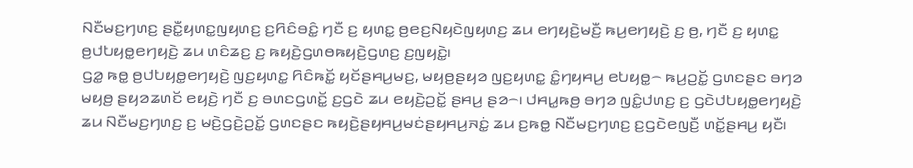ꤡꤢꤪꤗꤢ꤬ꤚꤛꤢ꤬ ꤔꤢꤪ꤭ꤟꤛꤢ꤭ꤜꤟꤛꤢ꤬ ꤢ꤬ꤖꤢꤨꤋꤢꤨ꤭ ꤚꤢꤪ ꤢ꤬ ꤟꤛꤢ꤭ ꤥ꤬ꤕꤢ꤬ꤡꤟꤢꤧꤜꤟꤛꤢ꤬ ꤘꤣ ꤕꤚꤟꤢꤧ꤬ꤗꤢꤪ꤬ ꤒꤣ꤬ꤕꤚꤟꤢꤧ꤬ ꤢ꤬ ꤥ꤬, ꤚꤢꤪ ꤢ꤬ ꤟꤛꤢ꤭ ꤥ꤬ꤓꤝꤟꤥ꤭ꤕꤚꤟꤢꤧ꤬ ꤘꤣ ꤛꤢꤨꤘꤢ꤬ ꤢ꤬ ꤒꤟꤢꤧ꤬ꤞꤛꤥꤒꤟꤢꤧ꤬ꤞꤛꤢ꤬ ꤢ꤬ꤜꤟꤢꤧ꤭꤯
ꤞꤤ꤭ ꤒꤥ꤭ ꤥ꤬ꤓꤝꤟꤥ꤭ꤕꤚꤟꤢꤧ꤬ ꤜꤢ꤬ꤟꤛꤢ꤭ ꤖꤢꤨꤒꤢꤩ꤭ ꤟꤢꤩꤔꤌꤣ꤬ꤗꤢ꤬, ꤗꤟꤥ꤬ꤔꤟꤤ ꤜꤢ꤬ꤟꤛꤢ꤭ ꤢꤨ꤭ꤚꤟꤌꤣ꤬ ꤕꤝꤟꤥ꤭꤮ ꤒꤣ꤬ꤑꤢꤩ꤭ ꤞꤛꤢꤔꤢ ꤋꤚꤤ ꤗꤟꤥ꤬ ꤔꤟꤤꤘꤛꤢꤩ ꤕꤟꤢꤧ꤬ ꤚꤢꤪ ꤢ꤬ ꤋꤛꤢꤞꤛꤢꤩ꤭ ꤢ꤬ꤞꤢꤧ ꤘꤣ ꤕꤟꤢꤧ꤬ꤑꤢꤩ꤭ ꤔꤌꤣ꤬ ꤔꤤ꤮꤯ ꤓꤌꤣ꤭ꤒꤥ꤬ ꤋꤚꤤ ꤜꤢꤨ꤭ꤓꤛꤢ꤬ ꤢ꤬ ꤞꤢꤧꤓꤝꤟꤥ꤭ꤕꤚꤟꤢꤧ꤬ ꤘꤣ ꤡꤢꤪꤗꤢ꤬ꤚꤛꤢ꤬ ꤢ꤬ ꤗꤢꤧ꤬ꤞꤢꤧ꤬ꤑꤢꤩ꤭ ꤞꤛꤢꤔꤢ ꤒꤟꤢꤧ꤬ꤔꤟꤌꤣ꤬ꤗꤢꤦꤔꤟꤌꤣ꤬ꤏꤢꤦ꤭ ꤘꤣ ꤢ꤬ꤒꤥ꤭ ꤡꤢꤪꤗꤢ꤬ꤚꤛꤢ꤬ ꤢ꤬ꤞꤢꤧꤕꤜꤢꤪ꤬ ꤛꤢꤩ꤭ꤔꤌꤣ꤬ ꤟꤢꤪ꤯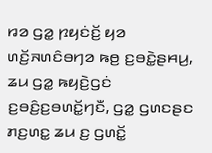ꤙꤤ ꤞꤤ꤭ ꤐꤟꤢꤦꤢꤩ꤬ ꤟꤤ ꤛꤢꤩ꤬ꤏꤛꤢꤨꤋꤚꤤ ꤒꤥ꤬ ꤢ꤬ꤋꤢꤧ꤭ꤔꤌꤣ꤬, ꤘꤣ ꤞꤤ꤭ ꤒꤟꤢꤧ꤬ꤞꤢꤦ ꤢ꤬ꤋꤢꤨ꤬ꤢ꤬ꤋꤛꤢꤩ꤭ꤚꤢꤪ, ꤞꤤ꤭ ꤞꤛꤢꤔꤢ ꤊꤢ꤬ꤛꤢ꤭ ꤘꤣ ꤢ꤬ ꤞꤛꤢꤩ꤭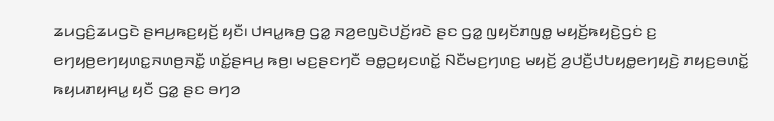ꤘꤣꤞꤢꤨ꤬ꤘꤣꤞꤢꤧ ꤔꤌꤣ꤬ꤒꤢ꤬ꤟꤢꤩ꤬ ꤟꤢꤪ꤯ ꤓꤌꤣ꤭ꤒꤥ꤬ ꤞꤤ꤭ ꤏꤤ꤬ꤕꤜꤢꤧꤓꤢꤩ꤬ꤙꤢꤧ ꤔꤢ ꤞꤤ꤭ ꤜꤟꤢꤩꤊꤜꤥ꤭ ꤗꤟꤢꤩ꤬ꤒꤟꤢꤧ꤬ꤞꤢꤦ ꤢ꤬ ꤕꤚꤟꤥ꤬ꤕꤚꤟꤛꤢ꤭ꤏꤛꤥ꤬ꤏꤢꤪ꤭ ꤛꤢꤩ꤭ꤔꤌꤣ꤬ ꤒꤥ꤬꤯ ꤗꤢ꤬ꤔꤢꤚꤢꤪ ꤋꤥ꤭ꤑꤟꤢꤛꤢꤩ꤭ ꤡꤢꤪꤗꤢ꤬ꤚꤛꤢ꤬ ꤗꤟꤢꤩ꤬ ꤤ꤬ꤓꤢꤪ꤬ꤓꤝꤟꤥ꤭ꤕꤚꤟꤢꤧ꤬ ꤊꤟꤢ꤬ꤋꤛꤢꤩ꤭ ꤒꤟꤣꤊꤟꤌꤣ꤭ ꤟꤢꤪ ꤞꤤ꤭ ꤔꤢ ꤋꤚꤤ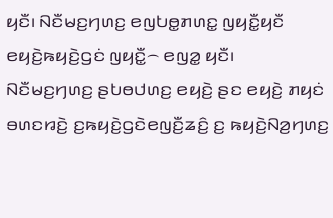ꤟꤢꤪ꤯ ꤡꤢꤪꤗꤢ꤬ꤚꤛꤢ꤬ ꤕꤜꤝꤥ꤭ꤊꤛꤢ꤭ ꤜꤟꤢꤪ꤭ꤟꤢꤪ ꤕꤟꤢꤧ꤬ꤒꤟꤢꤧ꤬ꤞꤢꤦ ꤜꤟꤢꤪ꤭꤮ ꤕꤜꤤ꤭ ꤟꤢꤪ꤯
ꤡꤢꤪꤗꤢ꤬ꤚꤛꤢ꤬ ꤔꤝꤥꤓꤛꤢ꤬ ꤕꤟꤢꤧ꤬ ꤔꤢ ꤕꤟꤢꤧ꤬ ꤊꤟꤢꤦ ꤋꤛꤢꤙꤢꤧ꤬ ꤢ꤬ꤒꤟꤢꤧ꤬ꤞꤢꤧꤕꤜꤢꤪ꤬ꤘꤢꤨ꤬ ꤢ꤬ ꤒꤟꤢꤧ꤬ꤡꤤ꤬ꤚꤛꤢ꤬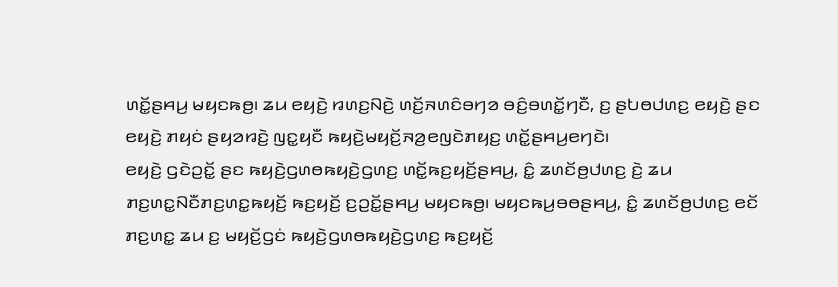ꤛꤢꤩ꤭ꤔꤌꤣ꤬ ꤗꤟꤢꤒꤥ꤬꤯ ꤘꤣ ꤕꤟꤢꤧ꤬ ꤙꤛꤢ꤬ꤡꤢꤧ꤬ ꤛꤢꤩ꤬ꤏꤛꤢꤨꤋꤚꤤ ꤋꤢꤨ꤬ꤋꤛꤢꤩ꤭ꤚꤢꤪ, ꤢ꤬ ꤔꤝꤥꤓꤛꤢ꤬ ꤕꤟꤢꤧ꤬ ꤔꤢ ꤕꤟꤢꤧ꤬ ꤊꤟꤢꤦ ꤔꤟꤤꤙꤢꤧ꤬ ꤜꤢ꤭ꤟꤢꤪ ꤒꤟꤢꤧ꤬ꤗꤟꤢꤩ꤬ꤏꤤ꤬ꤕꤜꤢꤧꤊꤟꤢ꤬ ꤛꤢꤩ꤭ꤔꤌꤣ꤬ꤕꤚꤢꤧ꤯
ꤕꤟꤢꤧ꤬ ꤞꤢꤧꤑꤢꤩ꤭ ꤔꤢ ꤒꤟꤢꤧ꤬ꤞꤛꤥꤒꤟꤢꤧ꤬ꤞꤛꤢ꤬ ꤛꤢꤩ꤭ꤒꤢ꤬ꤟꤢꤩ꤬ꤔꤌꤣ꤬, ꤢꤨ꤭ ꤘꤛꤢꤩꤥ꤬ꤓꤛꤢ꤬ ꤢꤧ꤬ ꤘꤣ ꤊꤢ꤬ꤛꤢ꤭ꤡꤢꤪꤊꤢ꤬ꤛꤢ꤭ꤒꤟꤢꤩ꤬ ꤒꤢ꤬ꤟꤢꤩ꤬ ꤢ꤬ꤑꤢꤩ꤭ꤔꤌꤣ꤬ ꤗꤟꤢꤒꤥ꤬꤯ ꤗꤟꤢꤒꤣ꤬ꤋꤥꤔꤌꤣ꤬, ꤢꤨ꤭ ꤘꤛꤢꤩꤥ꤬ꤓꤛꤢ꤬ ꤕꤢꤩ ꤊꤢ꤬ꤛꤢ꤭ ꤘꤣ ꤢ꤬ ꤗꤟꤢꤩ꤬ꤞꤢꤦ ꤒꤟꤢꤧ꤬ꤞꤛꤥꤒꤟꤢꤧ꤬ꤞꤛꤢ꤬ ꤒꤢ꤬ꤟꤢꤩ꤬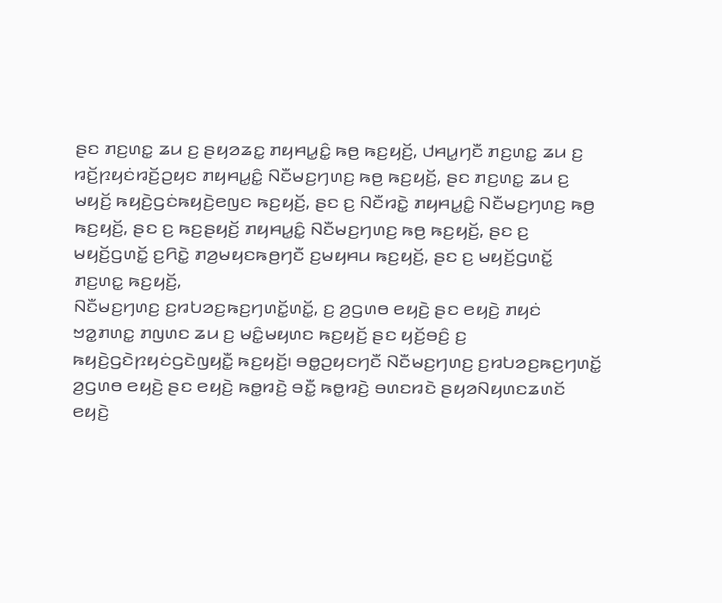ꤔꤢ ꤊꤢ꤬ꤛꤢ꤭ ꤘꤣ ꤢ꤬ ꤔꤟꤤꤘꤢ꤭ ꤊꤟꤌꤣ꤭ꤢꤨ꤭ ꤒꤥ꤬ ꤒꤢ꤬ꤟꤢꤩ꤬, ꤓꤌꤣ꤭ꤚꤢꤪ ꤊꤢ꤬ꤛꤢ꤭ ꤘꤣ ꤢ꤬ ꤙꤢꤩ꤬ꤐꤟꤢꤦꤙꤢꤩ꤬ꤑꤟꤢ ꤊꤟꤌꤣ꤭ꤢꤨ꤭ ꤡꤢꤪꤗꤢ꤬ꤚꤛꤢ꤬ ꤒꤥ꤬ ꤒꤢ꤬ꤟꤢꤩ꤬, ꤔꤢ ꤊꤢ꤬ꤛꤢ꤭ ꤘꤣ ꤢ꤬ ꤗꤟꤢꤩ꤬ ꤒꤟꤢꤧ꤬ꤞꤢꤦꤒꤟꤢꤧ꤬ꤕꤜꤢ ꤒꤢ꤬ꤟꤢꤩ꤬, ꤔꤢ ꤢ꤬ ꤡꤢꤪꤙꤢꤧ꤭ ꤊꤟꤌꤣ꤭ꤢꤨ꤭ ꤡꤢꤪꤗꤢ꤬ꤚꤛꤢ꤬ ꤒꤥ꤬ ꤒꤢ꤬ꤟꤢꤩ꤬, ꤔꤢ ꤢ꤬ ꤒꤢ꤬ꤔꤟꤢꤩ꤬ ꤊꤟꤌꤣ꤭ꤢꤨ꤭ ꤡꤢꤪꤗꤢ꤬ꤚꤛꤢ꤬ ꤒꤥ꤬ ꤒꤢ꤬ꤟꤢꤩ꤬, ꤔꤢ ꤢ꤬ ꤗꤟꤢꤩ꤬ꤞꤛꤢꤩ꤭ ꤢ꤬ꤖꤢꤧ꤭ ꤊꤤ꤬ꤗꤟꤢꤒꤥ꤬ꤚꤢꤪ ꤢ꤬ꤗꤟꤌꤣ ꤒꤢ꤬ꤟꤢꤩ꤬, ꤔꤢ ꤢ꤬ ꤗꤟꤢꤩ꤬ꤞꤛꤢꤩ꤭ ꤊꤢ꤬ꤛꤢ꤭ ꤒꤢ꤬ꤟꤢꤩ꤬,
ꤡꤢꤪꤗꤢ꤬ꤚꤛꤢ꤬ ꤢ꤬ꤙꤝꤤꤢ꤬ꤒꤢ꤬ꤚꤛꤢꤩ꤭ꤛꤢꤩ꤭, ꤢ꤬ ꤤ꤬ꤞꤛꤥ ꤕꤟꤢꤧ꤬ ꤔꤢ ꤕꤟꤢꤧ꤬ ꤊꤟꤢꤦ ꤠꤤ꤭ꤊꤛꤢ꤭ ꤊꤜꤛꤢ ꤘꤣ ꤢ꤬ ꤗꤢꤨ꤭ꤗꤟꤛꤢ ꤒꤢ꤬ꤟꤢꤩ꤬ ꤔꤢ ꤟꤢꤩ꤬ꤋꤢꤨ꤬ ꤢ꤬ ꤒꤟꤢꤧ꤬ꤞꤢꤧꤐꤟꤢꤦꤞꤢꤧꤜꤟꤢꤪ꤭ ꤒꤢ꤬ꤟꤢꤩ꤬꤯ ꤋꤥ꤭ꤑꤟꤢꤚꤢꤪ ꤡꤢꤪꤗꤢ꤬ꤚꤛꤢ꤬ ꤢ꤬ꤙꤝꤤꤢ꤬ꤒꤢ꤬ꤚꤛꤢꤩ꤭ ꤤ꤬ꤞꤛꤥ ꤕꤟꤢꤧ꤬ ꤔꤢ ꤕꤟꤢꤧ꤬ ꤒꤥ꤭ꤙꤢꤧ꤬ ꤋꤢꤪ꤭ ꤒꤥ꤭ꤙꤢꤧ꤬ ꤋꤛꤢꤙꤢꤧ ꤔꤟꤤꤡꤟꤛꤢꤘꤛꤢꤩ ꤕꤟꤢꤧ꤬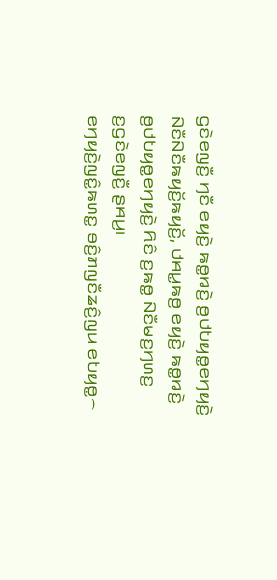ꤞꤢꤧꤕꤜꤢꤪ꤬ ꤚꤢꤪ ꤕꤟꤢꤧ꤬ ꤒꤥ꤭ꤙꤢꤧ꤬ ꤥ꤬ꤓꤝꤟꤥ꤭ꤕꤚꤟꤢꤧ꤬ ꤡꤢꤪꤡꤢꤪꤒꤟꤢꤩ꤬ꤒꤟꤢꤩ꤬, ꤓꤌꤣ꤭ꤒꤥ꤬ ꤕꤟꤢꤧ꤬ ꤒꤥ꤭ꤙꤢꤧ꤬ ꤥ꤬ꤓꤝꤟꤥ꤭ꤕꤚꤟꤢꤧ꤬ ꤖꤢꤨ ꤢ꤬ꤒꤥ꤭ ꤡꤢꤪꤗꤢ꤬ꤚꤛꤢ꤬ ꤢ꤬ꤞꤢꤧꤕꤜꤢꤪ꤬ ꤔꤌꤣ꤬꤯
ꤕꤚꤟꤢꤧ꤬ꤜꤢꤨ꤭ꤒꤛꤢ꤭ ꤋꤢꤨ꤬ꤊꤜꤢꤪꤘꤢꤨ꤬ꤜꤣ ꤕꤝꤟꤥ꤭꤮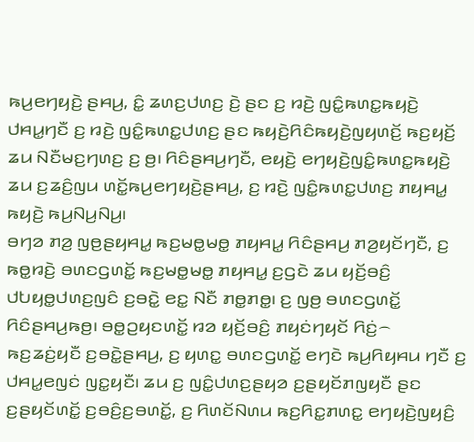ꤒꤣ꤬ꤕꤚꤟꤢꤧ꤬ ꤔꤌꤣ꤬, ꤢꤨ꤭ ꤘꤛꤢ꤬ꤓꤛꤢ꤬ ꤢꤧ꤬ ꤔꤢ ꤢ꤬ ꤙꤢꤧ꤬ ꤜꤢꤨ꤭ꤒꤛꤢ꤭ꤒꤟꤢꤧ꤬ ꤓꤌꤣ꤭ꤚꤢꤪ ꤢ꤬ ꤙꤢꤧ꤬ ꤜꤢꤨ꤭ꤒꤛꤢ꤭ꤓꤛꤢ꤬ ꤔꤢ ꤒꤟꤢꤧ꤬ꤖꤢꤨꤒꤟꤢꤧ꤬ꤜꤟꤛꤢꤩ꤬ ꤒꤢ꤬ꤟꤢꤩ꤬ ꤘꤣ ꤡꤢꤪꤗꤢ꤬ꤚꤛꤢ꤬ ꤢ꤬ ꤥ꤬꤯ ꤖꤢꤨꤔꤌꤣ꤬ꤚꤢꤪ, ꤕꤟꤢꤧ꤬ ꤕꤚꤟꤢꤧ꤬ꤜꤢꤨ꤭ꤒꤛꤢ꤭ꤒꤟꤢꤧ꤬ ꤘꤣ ꤢ꤬ꤘꤢꤨ꤬ꤜꤣ ꤛꤢꤩ꤭ꤒꤣ꤬ꤕꤚꤟꤢꤧ꤬ꤔꤌꤣ꤬, ꤢ꤬ ꤙꤢꤧ꤬ ꤜꤢꤨ꤭ꤒꤛꤢ꤭ꤓꤛꤢ꤬ ꤊꤟꤌꤣ꤭ ꤒꤟꤢꤧ꤬ ꤒꤣ꤬ꤡꤣ꤬ꤡꤣ꤬꤯
ꤋꤚꤤ ꤊꤤ꤬ ꤜꤥ꤬ꤔꤟꤌꤣ꤭ ꤒꤢ꤬ꤗꤥ꤭ꤗꤥ꤭ ꤊꤟꤌꤣ꤭ ꤖꤢꤨꤔꤌꤣ꤬ ꤊꤤ꤬ꤟꤢꤩꤚꤢꤪ, ꤢ꤬ ꤒꤥ꤭ꤙꤢꤧ꤬ ꤋꤛꤢꤞꤛꤢꤩ꤭ ꤒꤢ꤬ꤗꤥ꤭ꤗꤥ꤭ ꤊꤟꤌꤣ꤭ ꤢ꤬ꤞꤢꤧ ꤘꤣ ꤟꤢꤩ꤬ꤋꤢꤨ꤬ ꤓꤝꤟꤥ꤭ꤓꤛꤢ꤬ꤜꤢꤨ ꤢ꤬ꤋꤢꤧ꤭ ꤕꤢ꤭ ꤡꤢꤪ ꤊꤥ꤭ꤊꤥ꤭꤯ ꤢ꤬ ꤜꤥ꤬ ꤋꤛꤢꤞꤛꤢꤩ꤭ ꤖꤢꤨꤔꤌꤣ꤬ꤒꤥ꤬꤯ ꤋꤥ꤭ꤑꤟꤢꤛꤢꤩ꤭ ꤙꤤ ꤟꤢꤩ꤬ꤋꤢꤨ꤬ ꤊꤟꤢꤦꤚꤟꤢꤩ ꤖꤢꤦ꤬꤮ ꤒꤢ꤬ꤘꤢꤦ꤬ꤟꤢꤪ ꤢ꤬ꤋꤢꤧ꤭ꤔꤌꤣ꤬, ꤢ꤬ ꤟꤛꤢ꤭ ꤋꤛꤢꤞꤛꤢꤩ꤭ ꤕꤚꤢꤧ ꤒꤣ꤬ꤖꤟꤌꤣ ꤚꤢꤪ ꤢ꤬ ꤓꤌꤣ꤭ꤕꤜꤢꤦ ꤜꤢ꤭ꤟꤢꤪ꤯ ꤘꤣ ꤢ꤬ ꤜꤢꤨ꤭ꤓꤛꤢ꤬ꤔꤟꤤ ꤢ꤬ꤔꤟꤢꤩꤊꤜꤟꤢꤪ ꤔꤢ ꤢ꤬ꤔꤟꤢꤩꤛꤢꤩ꤭ ꤢ꤬ꤋꤢꤨ꤬ꤢ꤬ꤋꤛꤢꤩ꤭, ꤢ꤬ ꤖꤛꤢꤩꤡꤛꤣ ꤒꤢ꤬ꤖꤢ꤭ꤊꤛꤢ꤭ ꤕꤚꤟꤢꤧ꤬ꤜꤟꤢꤨ꤬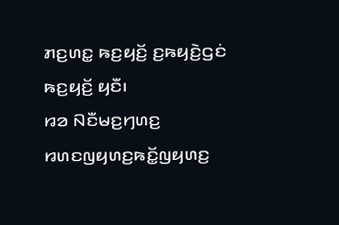ꤊꤢ꤬ꤛꤢ꤭ ꤒꤢ꤬ꤟꤢꤩ꤬ ꤢ꤬ꤒꤟꤢꤧ꤬ꤞꤢꤦ ꤒꤢ꤬ꤟꤢꤩ꤬ ꤟꤢꤪ꤯
ꤙꤤ ꤡꤢꤪꤗꤢ꤬ꤚꤛꤢ꤬ ꤙꤛꤢꤜꤟꤛꤢ꤬ꤒꤢꤩ꤭ꤜꤟꤛꤢ꤬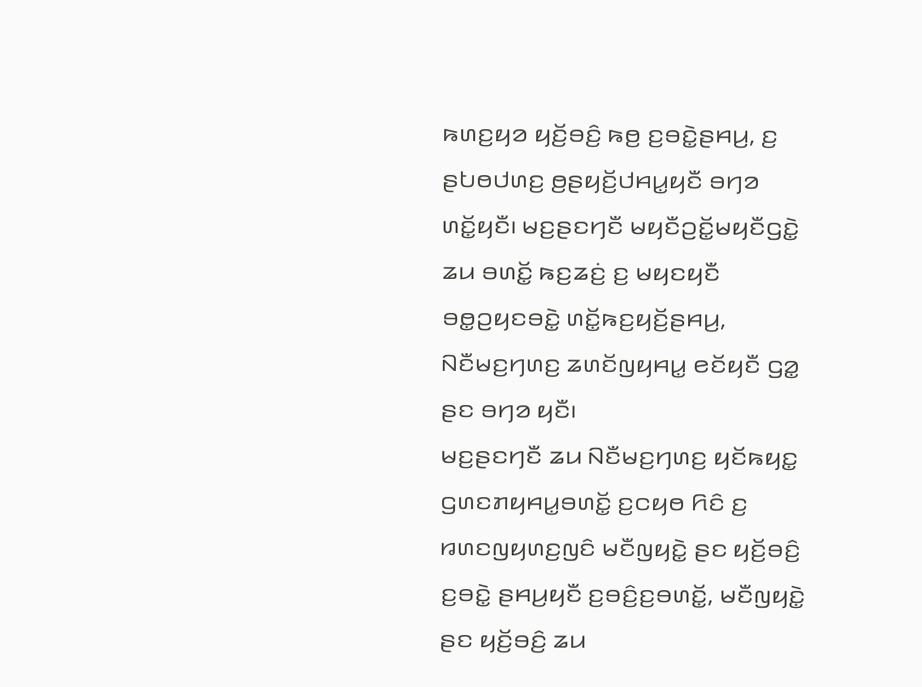ꤒꤛꤢ꤬ꤟꤤ ꤟꤢꤩ꤬ꤋꤢꤨ꤬ ꤒꤥ꤬ ꤢ꤬ꤋꤢꤧ꤭ꤔꤌꤣ꤬, ꤢ꤬ ꤔꤝꤥꤓꤛꤢ꤬ ꤥ꤬ꤔꤟꤢꤩ꤬ꤓꤌꤣ꤭ꤟꤢꤪ ꤋꤚꤤ ꤛꤢꤩ꤭ꤟꤢꤪ꤯ ꤗꤢ꤬ꤔꤢꤚꤢꤪ ꤗꤟꤢꤪꤑꤢꤩ꤭ꤗꤟꤢꤪꤞꤢꤧ꤭ ꤘꤣ ꤋꤛꤢꤩ꤭ ꤒꤢ꤬ꤘꤢꤦ꤬ ꤢ꤬ ꤗꤟꤢꤟꤢꤪ ꤋꤥ꤭ꤑꤟꤢꤋꤢꤧ꤭ ꤛꤢꤩ꤭ꤒꤢ꤬ꤟꤢꤩ꤬ꤔꤌꤣ꤬, ꤡꤢꤪꤗꤢ꤬ꤚꤛꤢ꤬ ꤘꤛꤢꤩꤜꤟꤌꤣ꤭ ꤕꤢꤩꤟꤢꤪ ꤞꤤ꤭ ꤔꤢ ꤋꤚꤤ ꤟꤢꤪ꤯
ꤗꤢ꤬ꤔꤢꤚꤢꤪ ꤘꤣ ꤡꤢꤪꤗꤢ꤬ꤚꤛꤢ꤬ ꤟꤢꤩꤒꤟꤢ꤭ ꤞꤛꤢꤊꤟꤌꤣ꤭ꤋꤛꤢꤩ꤭ ꤢ꤬ꤍꤟꤥ ꤖꤢꤨ ꤢ꤬ ꤙꤛꤢꤜꤟꤛꤢ꤬ꤜꤢꤨ ꤗꤢꤪꤜꤟꤢꤧ꤭ ꤔꤢ ꤟꤢꤩ꤬ꤋꤢꤨ꤬ ꤢ꤬ꤋꤢꤧ꤭ ꤔꤌꤣ꤬ꤟꤢꤪ ꤢ꤬ꤋꤢꤨ꤬ꤢ꤬ꤋꤛꤢꤩ꤭, ꤗꤢꤪꤜꤟꤢꤧ꤭ ꤔꤢ ꤟꤢꤩ꤬ꤋꤢꤨ꤬ ꤘꤣ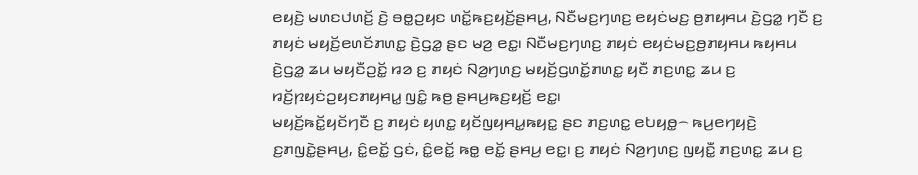ꤕꤟꤢꤧ꤬ ꤗꤛꤢꤓꤛꤢꤩ꤬ ꤢꤧ꤬ ꤋꤥ꤭ꤑꤟꤢ ꤛꤢꤩ꤭ꤒꤢ꤬ꤟꤢꤩ꤬ꤔꤌꤣ꤬, ꤡꤢꤪꤗꤢ꤬ꤚꤛꤢ꤬ ꤕꤟꤢꤦꤗꤢ꤬ ꤥ꤬ꤊꤟꤌꤣ ꤢꤧ꤬ꤞꤤ꤭ ꤚꤢꤪ ꤢ꤬ ꤊꤟꤢꤦ ꤗꤟꤢꤩ꤬ꤕꤛꤢꤩꤊꤛꤢ꤭ ꤢꤧ꤬ꤞꤤ꤭ ꤔꤢ ꤗꤤ꤬ ꤕꤢ꤭꤯ ꤡꤢꤪꤗꤢ꤬ꤚꤛꤢ꤬ ꤊꤟꤢꤦ ꤕꤟꤢꤦꤗꤢ꤬ꤥ꤬ꤊꤟꤌꤣ ꤒꤟꤌꤣ ꤢꤧ꤬ꤞꤤ꤭ ꤘꤣ ꤗꤟꤢꤪꤑꤢꤩ꤭ ꤙꤤ ꤢ꤬ ꤊꤟꤢꤦ ꤡꤤ꤬ꤚꤛꤢ꤬ ꤗꤟꤢꤩ꤬ꤞꤛꤢꤩ꤭ꤊꤛꤢ꤭ ꤟꤢꤪ ꤊꤢ꤬ꤛꤢ꤭ ꤘꤣ ꤢ꤬ ꤙꤢꤩ꤬ꤐꤟꤢꤦꤑꤟꤢꤊꤟꤌꤣ꤭ ꤜꤢꤨ꤭ ꤒꤥ꤬ ꤔꤌꤣ꤬ꤒꤢ꤬ꤟꤢꤩ꤬ ꤕꤢ꤭꤯
ꤗꤟꤢꤩ꤬ꤒꤢꤩ꤭ꤟꤢꤩꤚꤢꤪ ꤢ꤬ ꤊꤟꤢꤦ ꤟꤛꤢ꤭ ꤟꤢꤩꤜꤟꤌꤣ꤭ꤒꤟꤢ꤭ ꤔꤢ ꤊꤢ꤬ꤛꤢ꤭ ꤕꤝꤟꤥ꤭꤮ ꤒꤣ꤬ꤕꤚꤟꤢꤧ꤬ ꤢ꤬ꤊꤜꤢꤧ꤭ꤔꤌꤣ꤬, ꤢꤨ꤭ꤕꤢꤩ꤭ ꤞꤢꤦ, ꤢꤨ꤭ꤕꤢꤩ꤭ ꤒꤥ꤭ ꤕꤢꤩ꤭ ꤔꤌꤣ꤬ ꤕꤢ꤭꤯ ꤢ꤬ ꤊꤟꤢꤦ ꤡꤤ꤬ꤚꤛꤢ꤬ ꤜꤟꤢꤪ꤭ ꤊꤢ꤬ꤛꤢ꤭ ꤘꤣ ꤢ꤬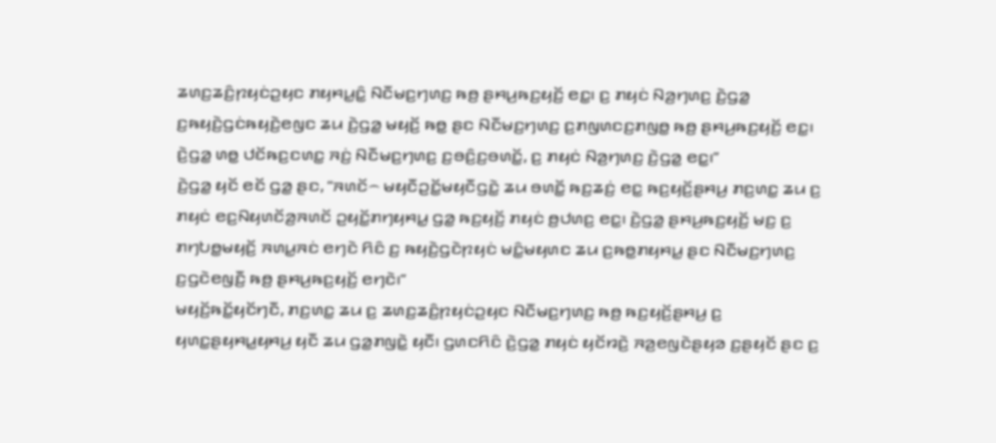ꤘꤛꤢ꤬ꤘꤢꤨ꤬ꤐꤟꤢꤦꤑꤟꤢ ꤊꤟꤌꤣ꤭ꤢꤨ꤭ ꤡꤢꤪꤗꤢ꤬ꤚꤛꤢ꤬ ꤒꤥ꤬ ꤔꤌꤣ꤬ꤒꤢ꤬ꤟꤢꤩ꤬ ꤕꤢ꤭꤯ ꤢ꤬ ꤊꤟꤢꤦ ꤡꤤ꤬ꤚꤛꤢ꤬ ꤢꤧ꤬ꤞꤤ꤭ ꤢ꤬ꤒꤟꤢꤧ꤬ꤞꤢꤦꤒꤟꤢꤧ꤬ꤕꤜꤢ ꤘꤣ ꤢꤧ꤬ꤞꤤ꤭ ꤗꤟꤢꤩ꤬ ꤒꤥ꤭ ꤔꤢ ꤡꤢꤪꤗꤢ꤬ꤚꤛꤢ꤬ ꤢ꤬ꤊꤜꤛꤢꤢ꤬ꤊꤜꤥ꤭ ꤒꤥ꤬ ꤔꤌꤣ꤬ꤒꤢ꤬ꤟꤢꤩ꤬ ꤕꤢ꤭꤯ ꤢꤧ꤬ꤞꤤ꤭ ꤛꤥ꤭ ꤓꤢꤩꤒꤢ꤬ꤢꤛꤢ꤭ ꤏꤢꤦ꤬ ꤡꤢꤪꤗꤢ꤬ꤚꤛꤢ꤬ ꤢ꤬ꤋꤢꤨ꤬ꤢ꤬ꤋꤛꤢꤩ꤭, ꤢ꤬ ꤊꤟꤢꤦ ꤡꤤ꤬ꤚꤛꤢ꤬ ꤢꤧ꤬ꤞꤤ꤭ ꤕꤢ꤭꤯”
ꤢꤧ꤬ꤞꤤ꤭ ꤟꤢꤩ ꤕꤢꤩ ꤞꤤ꤭ ꤔꤢ, “ꤏꤛꤢꤩ꤮ ꤗꤟꤢꤪꤑꤢꤩ꤭ꤗꤟꤢꤪꤞꤢꤧ꤭ ꤘꤣ ꤋꤛꤢꤩ꤭ ꤒꤢ꤬ꤘꤢꤦ꤬ ꤕꤢ꤭ ꤒꤢ꤬ꤟꤢꤩ꤬ꤔꤌꤣ꤬ ꤊꤢ꤬ꤛꤢ꤭ ꤘꤣ ꤢ꤬ ꤊꤟꤢꤦ ꤕꤢ꤬ꤡꤟꤛꤢꤩꤤ꤬ꤏꤛꤢꤩ ꤑꤟꤢꤩ꤭ꤊꤚꤟꤌꤣ꤭ ꤞꤤ꤭ ꤒꤢ꤬ꤟꤢꤩ꤬ ꤊꤟꤢꤦ ꤥ꤬ꤓꤛꤢ꤬ ꤕꤢ꤭꤯ ꤢꤧ꤬ꤞꤤ꤭ ꤔꤌꤣ꤬ꤒꤢ꤬ꤟꤢꤩ꤬ ꤗꤢ꤬ ꤢ꤬ ꤊꤚꤝꤥ꤭ꤗꤟꤢꤩ꤬ ꤏꤛꤣ꤭ꤏꤢꤦ ꤕꤚꤢꤧ ꤖꤢꤨ ꤢ꤬ ꤒꤟꤢꤧ꤬ꤞꤢꤧꤐꤟꤢꤦ ꤗꤢꤨ꤭ꤗꤟꤛꤢ ꤘꤣ ꤢ꤬ꤒꤥ꤭ꤊꤟꤌꤣ꤭ ꤔꤢ ꤡꤢꤪꤗꤢ꤬ꤚꤛꤢ꤬ ꤢ꤬ꤞꤢꤧꤕꤜꤢꤪ꤬ ꤒꤥ꤬ ꤔꤌꤣ꤬ꤒꤢ꤬ꤟꤢꤩ꤬ ꤕꤚꤢꤧ꤯”
ꤗꤟꤢꤩ꤬ꤒꤢꤩ꤭ꤟꤢꤩꤚꤢꤪ, ꤊꤢ꤬ꤛꤢ꤭ ꤘꤣ ꤢ꤬ ꤘꤛꤢ꤬ꤘꤢꤨ꤬ꤐꤟꤢꤦꤑꤟꤢ ꤡꤢꤪꤗꤢ꤬ꤚꤛꤢ꤬ ꤒꤥ꤬ ꤒꤢ꤬ꤟꤢꤩ꤬ꤔꤌꤣ꤬ ꤢ꤬ ꤟꤛꤢ꤭ꤔꤟꤌꤣ꤭ꤟꤌꤣ꤬ ꤟꤢꤪ ꤘꤣ ꤞꤤ꤭ꤊꤜꤢꤧ꤭ ꤟꤢꤪ꤯ ꤞꤛꤢꤖꤢꤨ ꤢꤧ꤬ꤞꤤ꤭ ꤊꤟꤢꤦ ꤟꤢꤩꤙꤢꤧ꤬ ꤏꤤ꤬ꤕꤜꤢꤧꤔꤟꤤ ꤢ꤬ꤔꤟꤢꤩ ꤔꤢ ꤢ꤬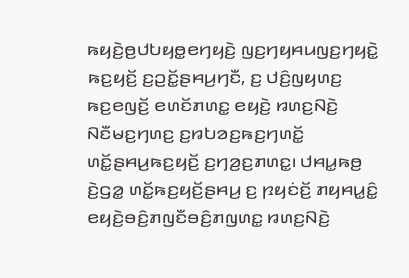ꤒꤟꤢꤧ꤬ꤥ꤬ꤓꤝꤟꤥ꤭ꤕꤚꤟꤢꤧ꤬ ꤜꤢ꤬ꤚꤟꤌꤣꤜꤢ꤬ꤚꤟꤢꤧ꤭ ꤒꤢ꤬ꤟꤢꤩ꤬ ꤢ꤬ꤑꤢꤩ꤭ꤔꤌꤣ꤬ꤚꤢꤪ, ꤢ꤬ ꤓꤢꤨ꤬ꤜꤟꤛꤢ꤬ ꤒꤢ꤬ꤕꤜꤢꤩ꤬ ꤕꤛꤢꤩꤊꤛꤢ꤭ ꤕꤟꤢꤧ꤬ ꤙꤛꤢ꤬ꤡꤢꤧ꤬ ꤡꤢꤪꤗꤢ꤬ꤚꤛꤢ꤬ ꤢ꤬ꤙꤝꤤꤢ꤬ꤒꤢ꤬ꤚꤛꤢꤩ꤭ ꤛꤢꤩ꤭ꤔꤌꤣ꤬ꤒꤢ꤬ꤟꤢꤩ꤬ ꤢ꤬ꤚꤤ꤬ꤢ꤬ꤊꤛꤢ꤭꤯ ꤓꤌꤣ꤭ꤒꤥ꤬ ꤢꤧ꤬ꤞꤤ꤭ ꤛꤢꤩ꤭ꤒꤢ꤬ꤟꤢꤩ꤬ꤔꤌꤣ꤬ ꤢ꤬ ꤐꤟꤢꤦꤢꤩ꤬ ꤊꤟꤌꤣ꤭ꤢꤨ꤭ ꤕꤟꤢꤧ꤬ꤋꤢꤨ꤬ꤊꤜꤢꤪꤋꤢꤨ꤬ꤊꤜꤛꤢ꤭ ꤙꤛꤢ꤬ꤡꤢꤧ꤬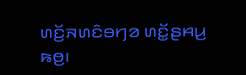ꤛꤢꤩ꤬ꤏꤛꤢꤨꤋꤚꤤ ꤛꤢꤩ꤭ꤔꤌꤣ꤬ ꤒꤥ꤬꤯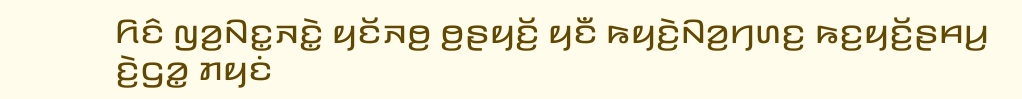ꤖꤢꤨ ꤜꤤ꤬ꤡꤢ꤭ꤏꤢꤧ꤭ ꤟꤢꤩꤏꤥ꤬ ꤥ꤬ꤔꤟꤢꤩ꤬ ꤟꤢꤪ ꤒꤟꤢꤧ꤬ꤡꤤ꤬ꤚꤛꤢ꤬ ꤒꤢ꤬ꤟꤢꤩ꤬ꤔꤌꤣ꤬ ꤢꤧ꤬ꤞꤤ꤭ ꤊꤟꤢꤦ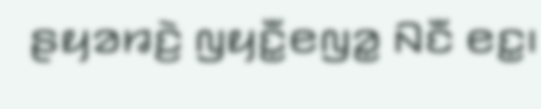ꤔꤟꤤꤙꤢꤧ꤬ ꤜꤟꤢꤪ꤭ꤕꤜꤤ꤭ ꤡꤢꤪ ꤕꤢ꤭꤯